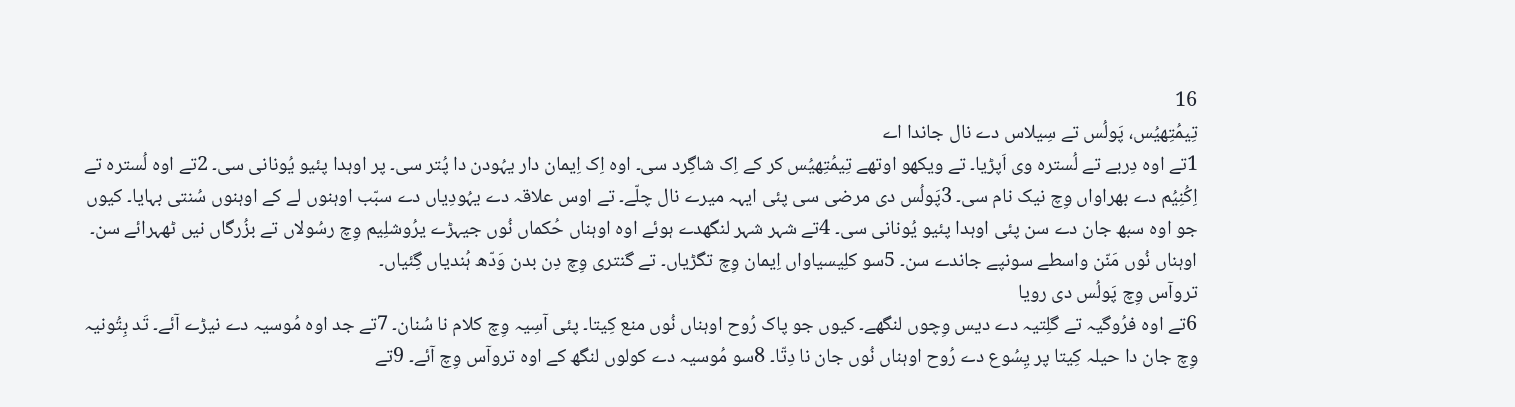16
تِیمُتِھیُس، پَولُس تے سِیلاس دے نال جاندا اے
1تے اوہ دِربے تے لُسترہ وی اَپڑیا۔ تے ویکھو اوتھے تِیمُتِھیُس کر کے اِک شاگِرد سی۔ اوہ اِک اِیمان دار یہُودن دا پُتر سی۔ پر اوہدا پئیو یُونانی سی۔ 2تے اوہ لُسترہ تے اِکُنِیُم دے بھراواں وِچ نیک نام سی۔ 3پَولُس دی مرضی سی پئی ایہہ میرے نال چلّے۔ تے اوس علاقہ دے یہُودِیاں دے سبّب اوہنوں لے کے اوہنوں سُنتی بہایا۔ کیوں جو اوہ سبھ جان دے سن پئی اوہدا پئیو یُونانی سی۔ 4تے شہر شہر لنگھدے ہوئے اوہ اوہناں حُکماں نُوں جیہڑے یرُوشلِیم وِچ رسُولاں تے بزُرگاں نیں ٹھہرائے سن۔ اوہناں نُوں مَنّن واسطے سونپے جاندے سن۔ 5سو کلِیسیاواں اِیمان وِچ تگڑیاں۔ تے گنتری وِچ دِن بدن وَدّھ ہُندیاں گِئیاں۔
تروآس وِچ پَولُس دی رویا
6تے اوہ فرُوگیہ تے گلِتیہ دے دیس وِچوں لنگھے۔ کیوں جو پاک رُوح اوہناں نُوں منع کِیتا۔ پئی آسِیہ وِچ کلام نا سُنان۔ 7تے جد اوہ مُوسیہ دے نیڑے آئے۔ تَد بِتُونیہ وِچ جان دا حیلہ کِیتا پر یِسُوع دے رُوح اوہناں نُوں جان نا دِتّا۔ 8سو مُوسیہ دے کولوں لنگھ کے اوہ تروآس وِچ آئے۔ 9تے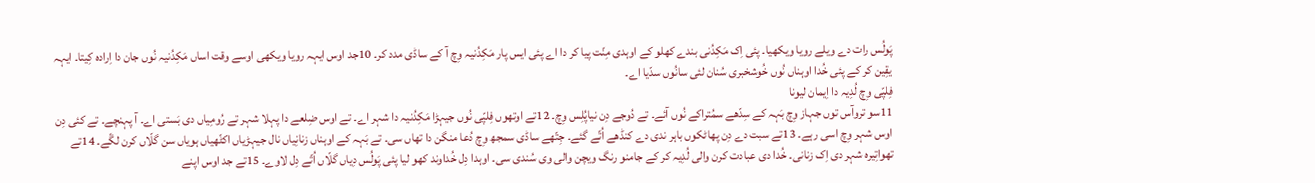پَولُس رات دے ویلے رویا ویکھیا۔ پئی اِک مَکِدُنی بندے کھلو کے اوہدی مِنّت پیا کر دا اے پئی ایس پار مَکِدُنیہ وِچ آ کے ساڈی مدد کر۔ 10جد اوس ایہہ رویا ویکھی اوسے وقت اساں مَکِدُنیہ نُوں جان دا اِرادہ کِیتا۔ ایہہ یقِین کر کے پئی خُدا اوہناں نُوں خُوشخبری سُنان لئی سانُوں سدّیا اے۔
فِلپّی وِچ لُدِیہ دا اِیمان لیونا
11سو تروآس توں جہاز وِچ بَہہ کے سِدّھے سمُتراکے نُوں آئے۔ تے دُوجے دِن نیاپُلِس وِچ۔ 12تے اوتھوں فِلپّی نُوں جیہڑا مَکِدُنیہ دا شہر اے۔ تے اوس ضِلعے دا پہلا شہر تے رُومِیاں دی بَستی اے۔ آ پہنچے۔ تے کئی دِن اوس شہر وِچ اسی رہے۔ 13تے سبت دے دِن پھاٹکوں باہر ندی دے کنڈھے اُتّے گئے۔ جِتّھے ساڈی سمجھ وِچ دُعا منگن دا تھاں سی۔ تے بَہہ کے اوہناں زنانِیاں نال جیہڑیاں اکٹّھیاں ہویاں سن گلّاں کرن لگّے۔ 14تے تھواتِیرہ شہر دی اِک زنانی۔ خُدا دی عبادت کرن والی لُدِیہ کر کے جامنو رنگ ویچن والی وی سُندی سی۔ اوہدا دِل خُداوند کھو لیا پئی پَولُس دِیاں گلّاں اُتّے دِل لاوے۔ 15تے جد اوس اپنے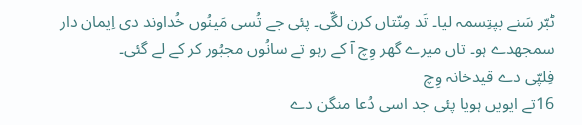ٹبّر سَنے بپتِسمہ لیا۔ تَد مِنّتاں کرن لگّی۔ پئی جے تُسی مَینُوں خُداوند دی اِیمان دار سمجھدے ہو۔ تاں میرے گھر وِچ آ کے رہو تے سانُوں مجبُور کر کے لے گئی۔
فِلپّی دے قیدخانہ وِچ
16تے ایویں ہویا پئی جد اسی دُعا منگن دے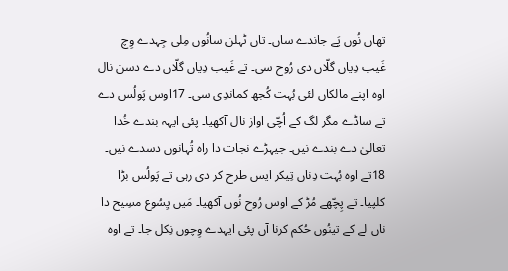تھاں نُوں پَے جاندے ساں۔ تاں ٹہلن سانُوں مِلی جِہدے وِچ غَیب دِیاں گلّاں دی رُوح سی۔ تے غَیب دِیاں گلّاں دے دسن نال اوہ اپنے مالکاں لئی بُہت کُجھ کماندِی سی۔ 17اوس پَولُس دے تے ساڈے مگر لگ کے اُچّی اواز نال آکھیا۔ پئی ایہہ بندے خُدا تعالیٰ دے بندے نیں۔ جیہڑے نجات دا راہ تُہانوں دسدے نیں۔ 18تے اوہ بُہت دِناں تِیکر ایس طرح کر دی رہی تے پَولُس بڑا کلپیا۔ تے پِچّھے مُڑ کے اوس رُوح نُوں آکھیا۔ مَیں یِسُوع مسِیح دا ناں لے کے تینُوں حُکم کرنا آں پئی ایہدے وِچوں نِکل جا۔ تے اوہ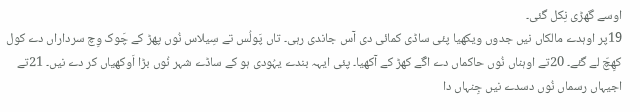اوسے گھڑی نِکل گئی۔
19پر اوہدے مالکاں نیں جدوں ویکھیا پئی ساڈی کمائی دی آس جاندی رہی۔ تاں پَولُس تے سِیلاس نُوں پھڑ کے چَوک وِچ سرداراں دے کول کھِچّ لے گئے۔ 20تے اوہناں نُوں حاکماں دے اگّے کھڑ کے آکھیا۔ پئی ایہہ بندے یہُودی ہو کے ساڈے شہر نُوں بڑا اَوکھیاں کر دے نیں۔ 21تے اجیہاں رسماں نُوں دسدے نیں جِنہاں دا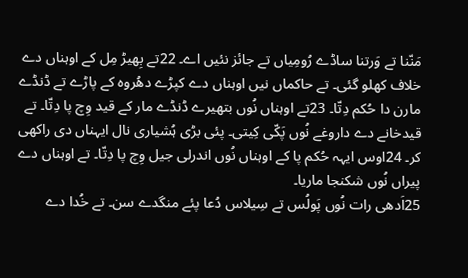مَنّنا تے وَرتنا ساڈے رُومِیاں تے جائز نئیں اے۔ 22تے بِھیڑ مِل کے اوہناں دے خلاف کھلو گئی۔ تے حاکماں نیں اوہناں دے کپڑے دھُروہ کے پاڑے تے ڈنڈے مارن دا حُکم دِتّا۔ 23تے اوہناں نُوں بتھیرے ڈنڈے مار کے قید وِچ پا دِتّا۔ تے قیدخانے دے داروغے نُوں پَکّی کِیتی۔ پئی بڑی ہُشیاری نال ایہناں دی راکھی کر۔ 24اوس ایہہ حُکم پا کے اوہناں نُوں اندرلی جیل وِچ پا دِتّا۔ تے اوہناں دے پیراں نُوں شکنجا ماریا۔
25اَدھی رات نُوں پَولُس تے سِیلاس دُعا پئے منگدے سن۔ تے خُدا دے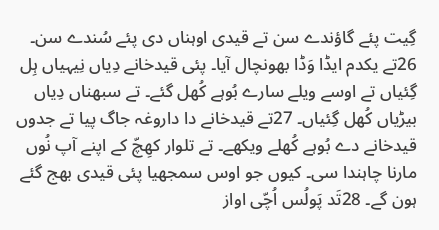گِیت پئے گاؤندے سن تے قیدی اوہناں دی پئے سُندے سن۔ 26تے یکدم ایڈا وَڈا بھونچال آیا۔ پئی قیدخانے دِیاں نِیہیاں ہِل گِئیاں تے اوسے ویلے سارے بُوہے کُھل گئے۔ تے سبھناں دِیاں بیڑیاں کُھل گِئیاں۔ 27تے قیدخانے دا داروغہ جاگ پیا تے جدوں قیدخانے دے بُوہے کُھلے ویکھے۔ تے تلوار کھِچّ کے اپنے آپ نُوں مارنا چاہندا سی۔ کیوں جو اوس سمجھیا پئی قیدی بھج گئے ہون گے۔ 28تَد پَولُس اُچّی اواز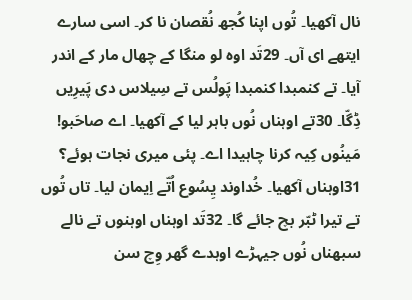نال آکھیا۔ تُوں اپنا کُجھ نُقصان نا کر۔ اسی سارے ایتھے ای آں۔ 29تَد اوہ لو منگا کے چھال مار کے اندر آیا۔ تے کنمبدا کنمبدا پَولُس تے سِیلاس دی پَیرِیں ڈِگّا۔ 30تے اوہناں نُوں باہر لیا کے آکھیا۔ اے صاحَبو! مَینُوں کِیہ کرنا چاہیدا اے۔ پئی میری نجات ہوئے؟ 31اوہناں آکھیا۔ خُداوند یِسُوع اُتّے اِیمان لیا۔ تاں تُوں تے تیرا ٹبّر بچ جائے گا۔ 32تَد اوہناں اوہنوں تے نالے سبھناں نُوں جیہڑے اوہدے گھر وِچ سن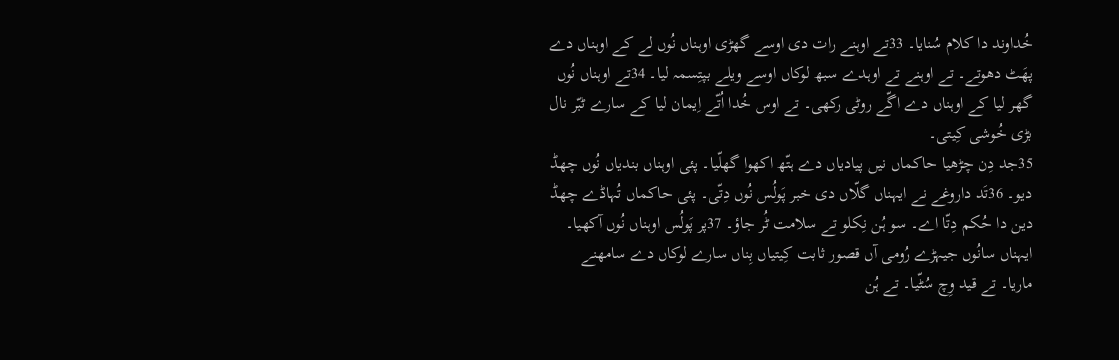خُداوند دا کلام سُنایا۔ 33تے اوہنے رات دی اوسے گھڑی اوہناں نُوں لے کے اوہناں دے پھَٹ دھوتے۔ تے اوہنے تے اوہدے سبھ لوکاں اوسے ویلے بپتِسمہ لیا۔ 34تے اوہناں نُوں گھر لیا کے اوہناں دے اگّے روٹی رکھی۔ تے اوس خُدا اُتّے اِیمان لیا کے سارے ٹبّر نال بڑی خُوشی کِیتی۔
35جد دِن چڑھیا حاکماں نیں پیادیاں دے ہتّھ اکھوا گھلّیا۔ پئی اوہناں بندیاں نُوں چھڈ دیو۔ 36تَد داروغے نے ایہناں گلّاں دی خبر پَولُس نُوں دِتّی۔ پئی حاکماں تُہاڈے چھڈ دین دا حُکم دِتّا اے۔ سو ہُن نِکلو تے سلامت ٹُر جاؤ۔ 37پر پَولُس اوہناں نُوں آکھیا۔ ایہناں سانُوں جیہڑے رُومی آں قصور ثابت کِیتیاں بِناں سارے لوکاں دے سامھنے ماریا۔ تے قید وِچ سُٹّیا۔ تے ہُن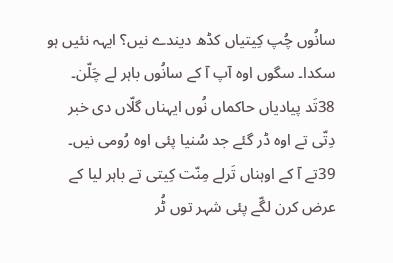سانُوں چُپ کِیتیاں کڈھ دیندے نیں؟ ایہہ نئیں ہو سکدا۔ سگوں اوہ آپ آ کے سانُوں باہر لے چَلّن۔ 38تَد پیادیاں حاکماں نُوں ایہناں گلّاں دی خبر دِتّی تے اوہ ڈر گئے جد سُنیا پئی اوہ رُومی نیں۔ 39تے آ کے اوہناں تَرلے مِنّت کِیتی تے باہر لیا کے عرض کرن لگّے پئی شہر توں ٹُر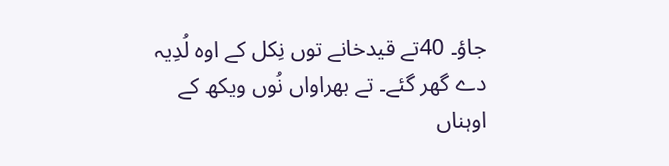جاؤ۔ 40تے قیدخانے توں نِکل کے اوہ لُدِیہ دے گھر گئے۔ تے بھراواں نُوں ویکھ کے اوہناں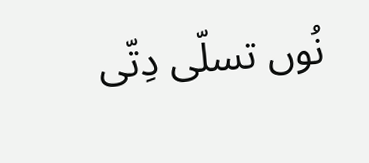نُوں تسلّی دِتّی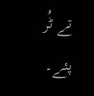تے ٹُر پئے۔